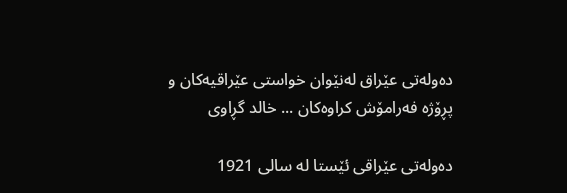ده‌وله‌تی عێراق له‌نێوان خواستی عێراقیه‌كان و پڕۆژه‌ فه‌رامۆش كراوه‌كان ... خالد گڕاوی

ده‌وله‌تی عێراقی ئێستا له‌ سالی 1921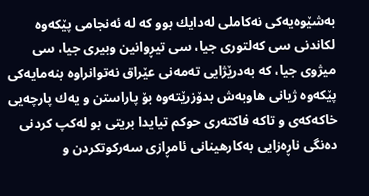به‌شێوه‌یه‌كی نه‌كاملی له‌دایك بوو كه‌ له‌ ئه‌نجامی پێكه‌وه‌ لكاندنی سی كه‌لتوری جیا، سی تیڕوانین وبیری جیا، سی میژوی جیا، كه‌ به‌درێژایی ته‌مه‌نی عێراق نه‌توانراوه‌ بنه‌مایه‌كی پێكه‌وه‌ ژیانی هاوبه‌ش بدۆزرێته‌وه‌ بۆ پاراستن و یه‌ك پارچه‌یی خاكه‌كه‌ی و تاكه‌ فاكته‌ری حوكم تیایدا بریتی بو له‌كپ كردنی ده‌نگی ناڕه‌زایی به‌كارهینانی ئامڕازی سه‌ركوتكردن و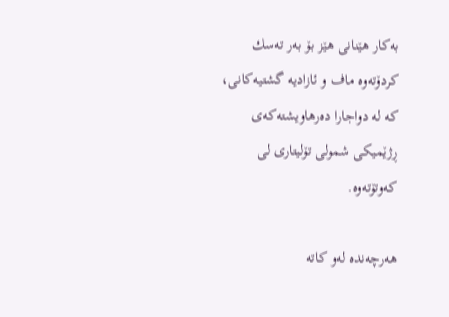به‌كار هێنانی هێز بۆ به‌ر ته‌سك كردۆته‌وه‌ ماف و ئازادیه‌ گشتیه‌كانی، كه‌ له‌ دواجارا ده‌رهاویشته‌كه‌ی ڕژێمیكی شمولی تۆلیتاری لی كه‌وتۆته‌وه‌.

هه‌رچه‌نده‌ له‌و كاته‌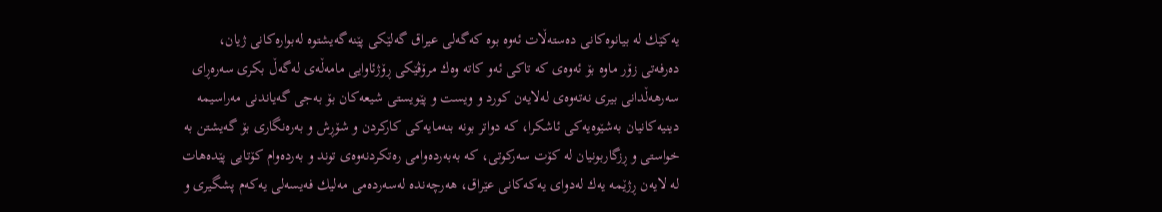یه‌كێك له‌ بیانوه‌كانی ده‌سته‌ڵات ئه‌وه‌ بوه‌ كه‌گه‌لی عیراق گه‌لێكی پێنه‌گه‌یشتوه‌ له‌بواره‌كانی ژیان، ده‌رفه‌تی زۆر ماوه‌ بۆ ئه‌وه‌ی كه‌ تاكی ئه‌و كاته‌ وه‌ك مرۆڤێكی ڕۆژئاوایی مامه‌ڵه‌ی له‌گه‌ڵ بكری سه‌ره‌ڕای سه‌رهه‌ڵدانی بیری نه‌ته‌وه‌ی له‌لایه‌ن كورد و ویست و پێویستی شیعه‌كان بۆ به‌جی گه‌یاندنی مه‌راسیمه‌ دینیه‌كانیان به‌شێوه‌یه‌كی ئاشكرا، كه‌ دواتر بونه‌ بنه‌مایه‌كی كاركردن و شۆڕش و به‌ره‌نگاری بۆ گه‌یشتن به‌ خواستی و ڕزگاربونیان له‌ كۆت سه‌ركوتی، كه‌ به‌به‌رده‌وامی ره‌تكردنه‌وه‌ی توند و به‌رده‌وام كۆتایی پێده‌هات له‌ لایه‌ن ڕژێمه‌ یه‌ك له‌دوای یه‌كه‌كانی عێراق، هه‌رچه‌نده‌ له‌سه‌رده‌می مه‌لیك فه‌یسه‌لی یه‌كه‌م پشگیری و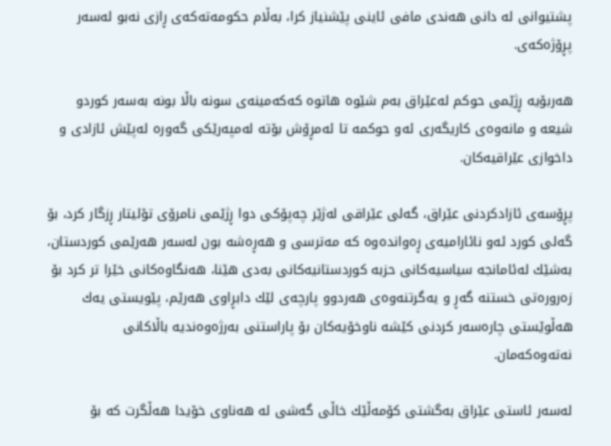پشتیوانی له‌ دانی هه‌ندی مافی ئاینی پێشنیاز كرا، به‌ڵام حكومه‌ته‌كه‌ی ڕازی نه‌بو له‌سه‌ر پڕۆژه‌كه‌ی.

هه‌ربۆیه‌ ڕژێمی حوكم له‌عێراق به‌م شێوه‌ هاتوه‌ كه‌كه‌مینه‌ی سونه‌ باڵا بونه‌ به‌سه‌ر كوردو شیعه‌ و مانه‌وه‌ی كاریگه‌ری ئه‌و حوكمه‌ تا ئه‌مڕۆش بۆته‌ له‌مپه‌رێكی گه‌وره‌ له‌پێش ئازادی و داخوازی عێراقیه‌كان.

پڕۆسه‌ی ئازادكردنی عێراق، گه‌لی عێراقی له‌ژێر چه‌پۆكی دوا ڕژێمی نامرۆی تۆلیتار ڕزگار كرد، بۆ گه‌لی كورد ئه‌و نائارامیه‌ی ڕه‌وانده‌وه‌ كه‌ مه‌ترسی و هه‌ڕه‌شه‌ بون له‌سه‌ر هه‌رێمی كوردستان، به‌شێك له‌ئامانجه‌ سیاسیه‌كانی حزبه‌ كوردستانیه‌كانی به‌دی هێنا، هه‌نگاوه‌كانی خێرا تر كرد بۆ زه‌روره‌تی خستنه‌ گه‌ڕ و یه‌گرتنه‌وه‌ی هه‌ردوو پارچه‌ی لێك دابڕاوی هه‌رێم، پێویستی یه‌ك هه‌ڵوێستی چاره‌سه‌ر كردنی كێشه‌ ناوخۆیه‌كان بۆ پاراستنی به‌رژه‌وه‌ندیه‌ باڵاكانی نه‌ته‌وه‌كه‌مان.

له‌سه‌ر ئاستی عێراق به‌گشتی كۆمه‌ڵێك خاڵی گه‌شی له‌ هه‌ناوی خۆیدا هه‌ڵگرت كه‌ بۆ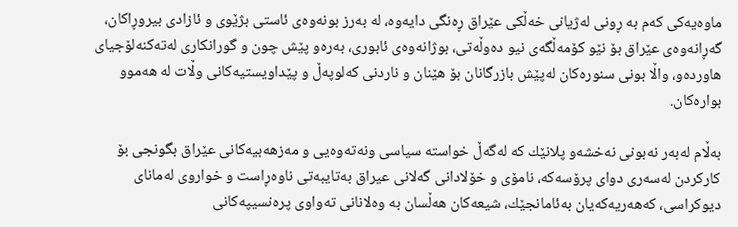ماوه‌یه‌كی كه‌م به‌ ڕونی له‌ژیانی خه‌ڵكی عێراق ڕه‌نگی دایه‌وه‌، له‌ به‌رز بونه‌وه‌ی ئاستی بژێوی و ئازادی بیروڕاكان، گه‌ڕانه‌وه‌ی عێراق بۆ نێو كۆمه‌ڵگه‌ی نیو ده‌وڵه‌تی، بوژانه‌وه‌ی ئابوری، به‌ره‌و پێش چون و گورانكاری له‌ته‌كنه‌لۆجیای هاورده‌و، واڵا بونی سنوره‌كان له‌پێش بازرگانان بۆ هێنان و ناردنی كه‌لوپه‌ڵ و پێداویستیه‌كانی وڵات له‌ هه‌موو بواره‌كان.

به‌ڵام له‌به‌ر نه‌بونی نه‌خشه‌و پلانێك كه‌ له‌گه‌ڵ خواسته‌ سیاسی ونه‌ته‌وه‌یی و مه‌زهه‌بیه‌كانی عێراق بگونجی بۆ كاركردن له‌سه‌ری دوای پرۆسه‌كه‌، نامۆی و خۆلادانی گه‌لانی عیراق به‌تایبه‌تی ناوه‌ڕاست و خواروی له‌مانای دیوكراسی، كه‌هه‌ریه‌كه‌یان به‌ئامانجێك، شیعه‌كان هه‌ڵسان به‌ وه‌لانانی ته‌واوی پره‌نسیپه‌كانی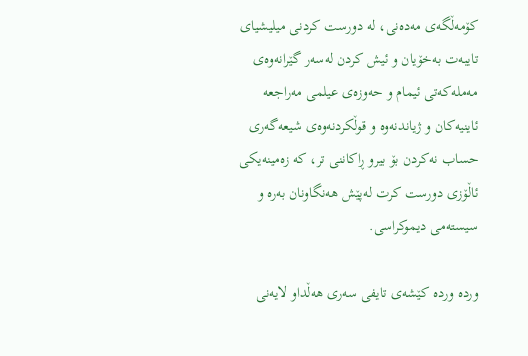كۆمه‌ڵگه‌ی مه‌ده‌نی، له‌ دورست كردنی میلیشیای تایبه‌ت به‌خۆیان و ئیش كردن له‌سه‌ر گێرانه‌وه‌ی مه‌مله‌كه‌تی ئیمام و حه‌وزه‌ی عیلمی مه‌راجعه‌ ئاینیه‌كان و ژیاندنه‌وه‌ و قوڵكردنه‌وه‌ی شیعه‌گه‌ری حساب نه‌كردن بۆ بیرو ڕاكاننی تر، كه‌ زه‌مینه‌یكی ئاڵۆزی دورست كرت له‌پێش هه‌نگاونان به‌ره‌ و سیسته‌می دیموكراسی.

ورده‌ ورده‌ كێشه‌ی تایفی سه‌ری هه‌ڵداو لایه‌نی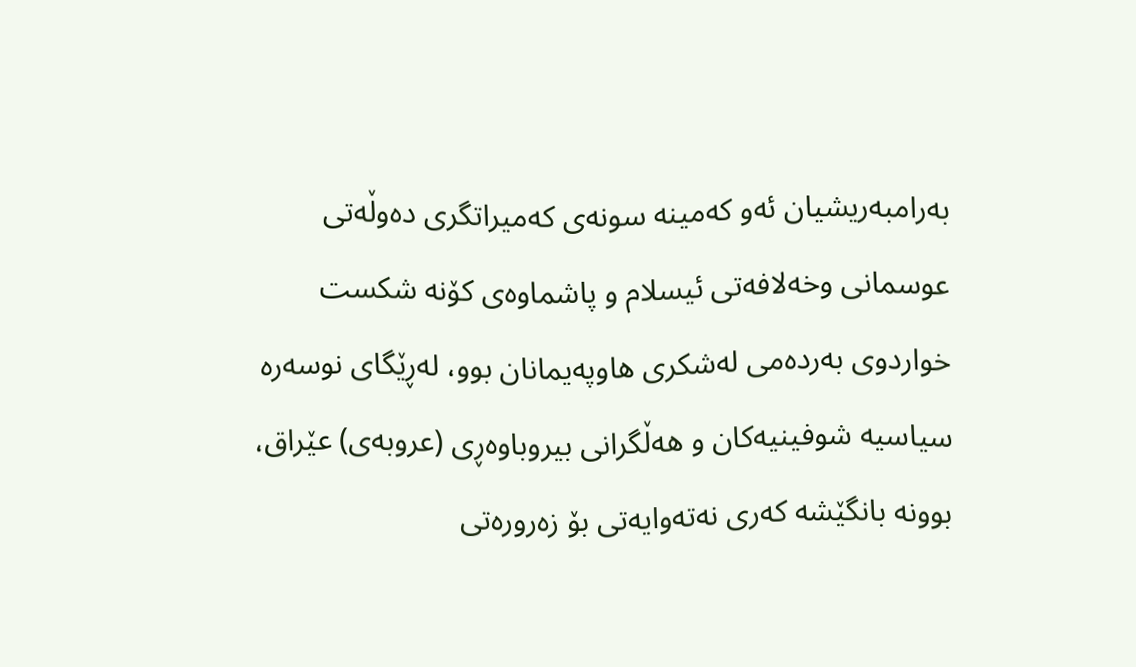به‌رامبه‌ریشیان ئه‌و كه‌مینه‌ سونه‌ی كه‌میراتگری ده‌وڵه‌تی عوسمانی وخه‌لافه‌تی ئیسلام و پاشماوه‌ی كۆنه‌ شكست خواردوی به‌رده‌می له‌شكری هاوپه‌یمانان بوو، له‌ڕێگای نوسه‌ره‌ سیاسیه‌ شوفینیه‌كان و هه‌ڵگرانی بیروباوه‌ڕی (عروبه‌ی) عێراق، بوونه‌ بانگێشه‌ كه‌ری نه‌ته‌وایه‌تی بۆ زه‌روره‌تی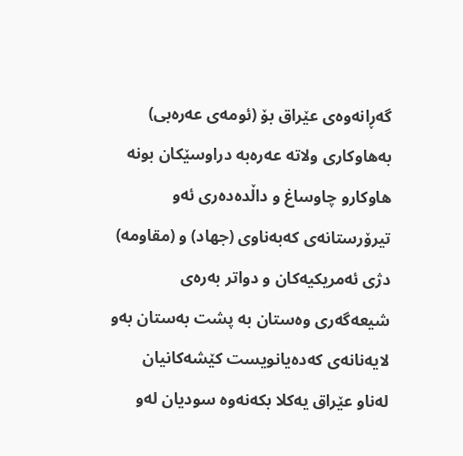گه‌ڕانه‌وه‌ی عێراق بۆ (ئومه‌ی عه‌ره‌بی) به‌هاوكاری ولاته‌ عه‌ره‌به‌ دراوسێكان بونه‌ هاوكارو چاوساغ و داڵده‌ده‌ری ئه‌و تیرۆرستانه‌ی كه‌به‌ناوی (جهاد) و (مقاومه‌) دژی ئه‌مریكیه‌كان و دواتر به‌ره‌ی شیعه‌گه‌ری وه‌ستان به‌ پشت به‌ستان به‌و لایه‌نانه‌ی كه‌ده‌یانویست كێشه‌كانیان له‌ناو عێراق یه‌كلا بكه‌نه‌وه‌ سودیان له‌و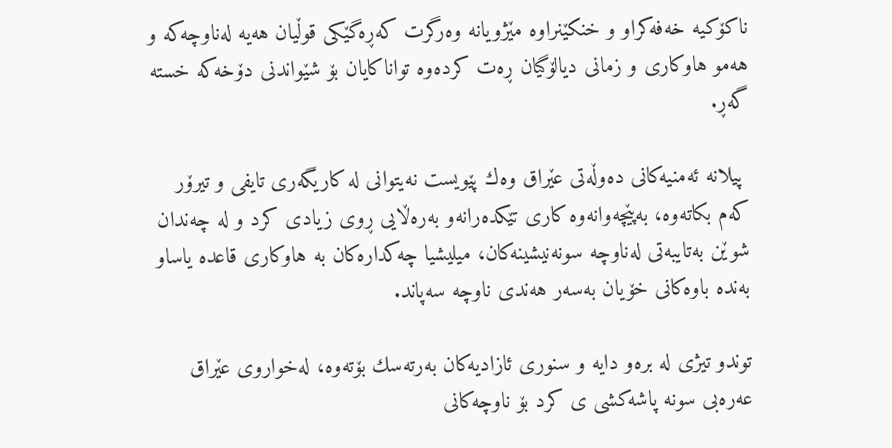ناكۆكیه‌ خه‌فه‌كراو و خنكێنراوه‌ مێژویانه‌ وه‌رگرت كه‌ڕه‌گێكی قوڵیان هه‌یه‌ له‌ناوچه‌كه‌ و هه‌مو هاوكاری و زمانی دیالۆگیان ڕه‌ت كرده‌وه‌ تواناكایان بۆ شێواندنی دۆخه‌كه‌ خسته‌ گه‌ڕ.

 پیلانه‌ ئه‌منیه‌كانی ده‌وڵه‌تی عێراق وه‌ك پێویست نه‌یتوانی له‌ كاریگه‌ری تایفی و تیرۆر كه‌م بكاته‌وه‌، به‌پێچه‌وانه‌وه‌ كاری تێكده‌رانه‌و به‌ره‌ڵایی ڕوی زیادی كرد و له‌ چه‌ندان شوێن به‌تایبه‌تی له‌ناوچه‌ سونه‌نیشینه‌كان، میلیشیا چه‌كداره‌كان به‌ هاوكاری قاعده‌ یاساو به‌نده‌ باوه‌كانی خۆیان به‌سه‌ر هه‌ندی ناوچه‌ سه‌پاند.

توندو تیژی له‌ بره‌و دایه‌ و سنوری ئازادیه‌كان به‌رته‌سك بۆته‌وه‌، له‌خواروی عێراق عه‌ره‌بی سونه‌ پاشه‌كشی ی كرد بۆ ناوچه‌كانی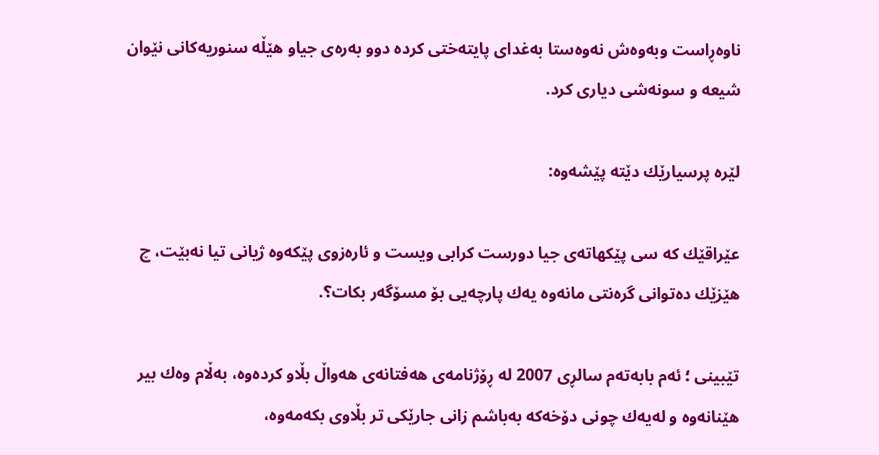ناوه‌ڕاست وبه‌وه‌ش نه‌وه‌ستا به‌غدای پایته‌ختی كرده‌ دوو به‌ره‌ی جیاو هێڵه‌ سنوریه‌كانی نێوان شیعه‌ و سونه‌شی دیاری كرد.

لێره‌ پرسیارێك دێته‌ پێشه‌وه‌:

عێراقێك كه‌ سی پێكهاته‌ی جیا دورست كرابی ویست و ئاره‌زوی پێكه‌وه‌ ژیانی تیا نه‌بێت، چ هێزێك ده‌توانی گره‌نتی مانه‌وه‌ یه‌ك پارچه‌یی بۆ مسۆگه‌ر بكات؟.

تێبینی ؛ ئه‌م بابه‌ته‌م سالڕی 2007 له‌ ڕۆژنامه‌ی هه‌فتانه‌ی هه‌واڵ بڵاو كرده‌وه‌، به‌ڵام وه‌ك بیر هێنانه‌وه‌ و له‌یه‌ك چونی دۆخه‌كه‌ به‌باشم زانی جارێكی تر بڵاوی بكه‌مه‌وه‌،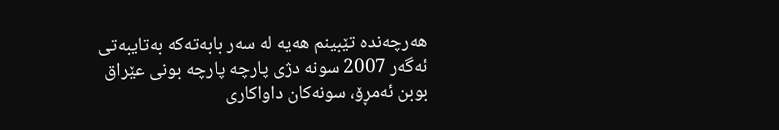هه‌رچه‌نده‌ تێبینم هه‌یه‌ له‌ سه‌ر بابه‌ته‌كه‌ به‌تایبه‌تی ئه‌گه‌ر 2007 سونه‌ دژی پارچه‌ پارچه‌ بونی عێراق بوبن ئه‌مڕۆ، سونه‌كان داواكاری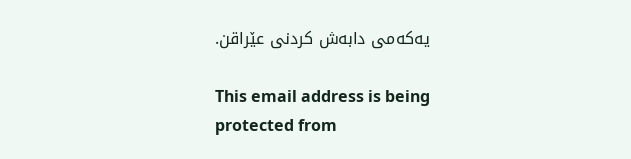یه‌كه‌می دابه‌ش كردنی عێراقن.

This email address is being protected from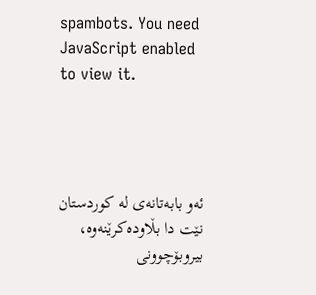spambots. You need JavaScript enabled to view it.




ئه‌و بابه‌تانه‌ی له‌ کوردستان نێت دا بڵاوده‌کرێنه‌وه‌، بیروبۆچوونی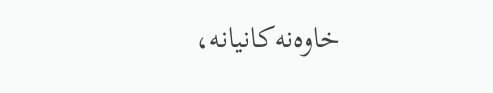خاوه‌نه‌کانیانه‌،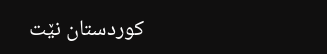کوردستان نێت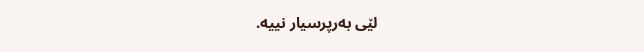لێی به‌رپرسیار نییه‌.